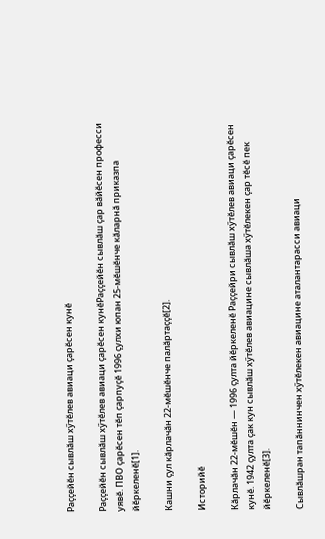Раҫҫейӗн сывлӑш хӳтӗлев авиаци ҫарӗсен кунӗ

Раҫҫейӗн сывлӑш хӳтӗлев авиаци ҫарӗсен кунӗРаҫҫейӗн сывлӑш ҫар вӑйӗсен професси уявӗ. ПВО ҫарӗсен тӗп ҫарпуҫӗ 1996 ҫулхи юпан 25-мӗшӗнче кӑларнӑ приказпа йӗркеленӗ[1].

Кашни ҫул кӑрлачӑн 22-мӗшӗнче палӑртаҫҫӗ[2].

Историйӗ

Кӑрлачӑн 22-мӗшӗн — 1996 ҫулта йӗркеленӗ Раҫҫейри сывлӑш хӳтӗлев авиаци ҫарӗсен кунӗ. 1942 ҫулта ҫак кун сывлӑш хӳтӗлев авиацине сывлӑша хӳтӗлекен ҫар тӗсӗ пек йӗркеленӗ[3].

Сывлӑшран тапӑннинчен хӳтӗлекен авиацине аталантарасси авиаци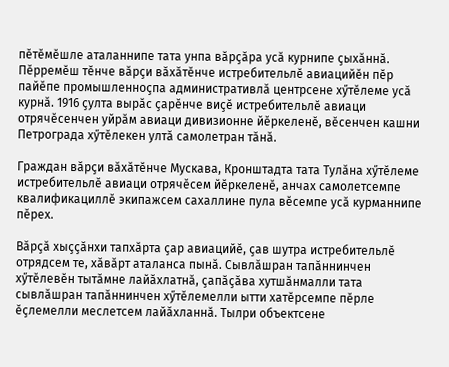пӗтӗмӗшле аталаннипе тата унпа вӑрҫӑра усӑ курнипе ҫыхӑннӑ. Пӗрремӗш тӗнче вӑрҫи вӑхӑтӗнче истребительлӗ авиацийӗн пӗр пайӗпе промышленноҫпа административлӑ центрсене хӳтӗлеме усӑ курнӑ. 1916 ҫулта вырӑс ҫарӗнче виҫӗ истребительлӗ авиаци отрячӗсенчен уйрӑм авиаци дивизионне йӗркеленӗ, вӗсенчен кашни Петрограда хӳтӗлекен ултӑ самолетран тӑнӑ.

Граждан вӑрҫи вӑхӑтӗнче Мускава, Кронштадта тата Тулӑна хӳтӗлеме истребительлӗ авиаци отрячӗсем йӗркеленӗ, анчах самолетсемпе квалификациллӗ экипажсем сахаллине пула вӗсемпе усӑ курманнипе пӗрех.

Вӑрҫӑ хыҫҫӑнхи тапхӑрта ҫар авиацийӗ, ҫав шутра истребительлӗ отрядсем те, хӑвӑрт аталанса пынӑ. Сывлӑшран тапӑннинчен хӳтӗлевӗн тытӑмне лайӑхлатнӑ, ҫапӑҫӑва хутшӑнмалли тата сывлӑшран тапӑннинчен хӳтӗлемелли ытти хатӗрсемпе пӗрле ӗҫлемелли меслетсем лайӑхланнӑ. Тылри объектсене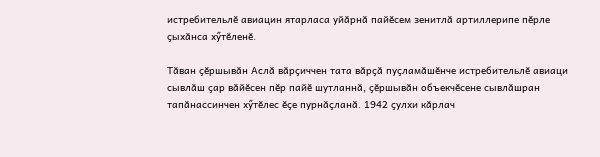истребительлӗ авиацин ятарласа уйӑрнӑ пайӗсем зенитлӑ артиллерипе пӗрле ҫыхӑнса хӳтӗленӗ.

Тӑван ҫӗршывӑн Аслӑ вӑрҫиччен тата вӑрҫӑ пуҫламӑшӗнче истребительлӗ авиаци сывлӑш ҫар вӑйӗсен пӗр пайӗ шутланнӑ, ҫӗршывӑн объекчӗсене сывлӑшран тапӑнассинчен хӳтӗлес ӗҫе пурнӑҫланӑ. 1942 ҫулхи кӑрлач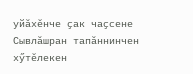уйӑхӗнче ҫак чаҫсене Сывлӑшран тапӑннинчен хӳтӗлекен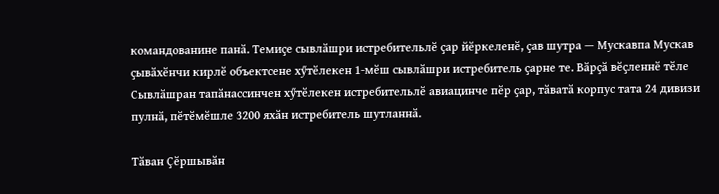командованине панӑ. Темиҫе сывлӑшри истребительлӗ ҫар йӗркеленӗ, ҫав шутра — Мускавпа Мускав ҫывӑхӗнчи кирлӗ объектсене хӳтӗлекен 1-мӗш сывлӑшри истребитель ҫарне те. Вӑрҫӑ вӗҫленнӗ тӗле Сывлӑшран тапӑнассинчен хӳтӗлекен истребительлӗ авиацинче пӗр ҫар, тӑватӑ корпус тата 24 дивизи пулнӑ, пӗтӗмӗшле 3200 яхӑн истребитель шутланнӑ.

Тӑван Ҫӗршывӑн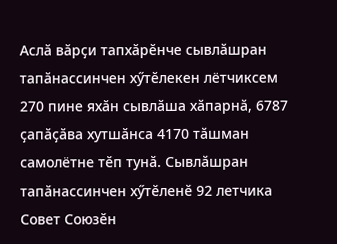Аслӑ вӑрҫи тапхӑрӗнче сывлӑшран тапӑнассинчен хӳтӗлекен лётчиксем 270 пине яхӑн сывлӑша хӑпарнӑ, 6787 ҫапӑҫӑва хутшӑнса 4170 тӑшман самолётне тӗп тунӑ. Сывлӑшран тапӑнассинчен хӳтӗленӗ 92 летчика Совет Союзӗн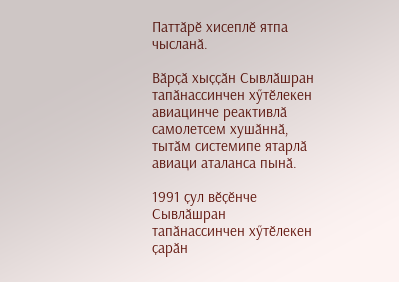Паттӑрӗ хисеплӗ ятпа чысланӑ.

Вӑрҫӑ хыҫҫӑн Сывлӑшран тапӑнассинчен хӳтӗлекен авиацинче реактивлӑ самолетсем хушӑннӑ, тытӑм системипе ятарлӑ авиаци аталанса пынӑ.

1991 ҫул вӗҫӗнче Сывлӑшран тапӑнассинчен хӳтӗлекен ҫарӑн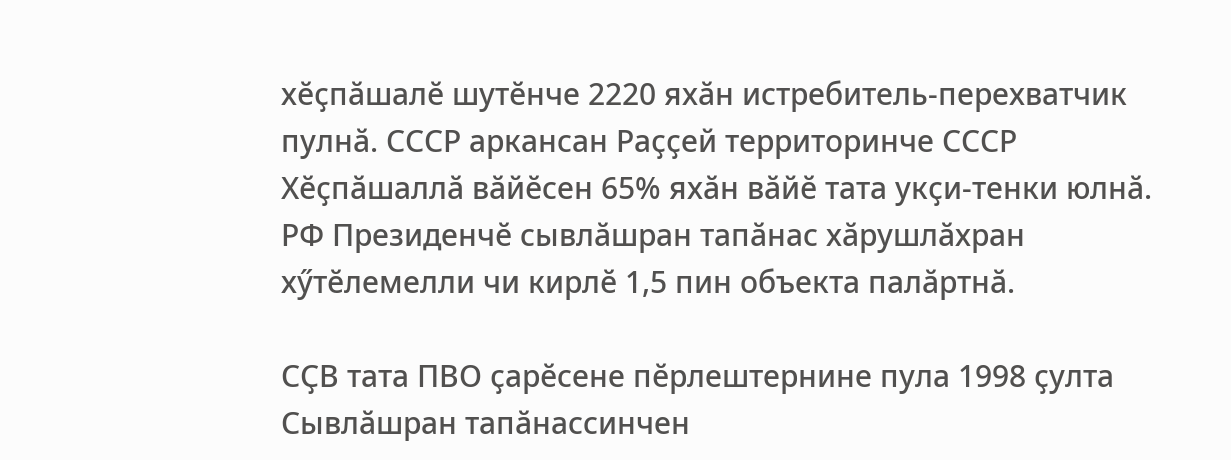хӗҫпӑшалӗ шутӗнче 2220 яхӑн истребитель-перехватчик пулнӑ. СССР аркансан Раҫҫей территоринче СССР Хӗҫпӑшаллӑ вӑйӗсен 65% яхӑн вӑйӗ тата укҫи-тенки юлнӑ. РФ Президенчӗ сывлӑшран тапӑнас хӑрушлӑхран хӳтӗлемелли чи кирлӗ 1,5 пин объекта палӑртнӑ.

СҪВ тата ПВО ҫарӗсене пӗрлештернине пула 1998 ҫулта Сывлӑшран тапӑнассинчен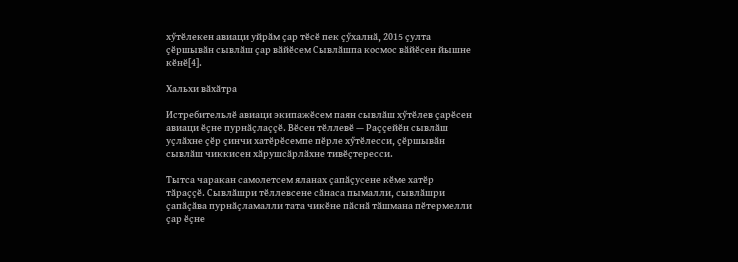хӳтӗлекен авиаци уйрӑм ҫар тӗсӗ пек ҫӳхалнӑ, 2015 ҫулта ҫӗршывӑн сывлӑш ҫар вӑйӗсем Сывлӑшпа космос вӑйӗсен йышне кӗнӗ[4].

Хальхи вӑхӑтра

Истребительлӗ авиаци экипажӗсем паян сывлӑш хӳтӗлев ҫарӗсен авиаци ӗҫне пурнӑҫлаҫҫӗ. Вӗсен тӗллевӗ — Раҫҫейӗн сывлӑш уҫлӑхне ҫӗр ҫинчи хатӗрӗсемпе пӗрле хӳтӗлесси, ҫӗршывӑн сывлӑш чиккисен хӑрушсӑрлӑхне тивӗҫтересси.

Тытса чаракан самолетсем яланах ҫапӑҫусене кӗме хатӗр тӑраҫҫӗ. Сывлӑшри тӗллевсене сӑнаса пымалли, сывлӑшри ҫапӑҫӑва пурнӑҫламалли тата чикӗне пӑснӑ тӑшмана пӗтермелли ҫар ӗҫне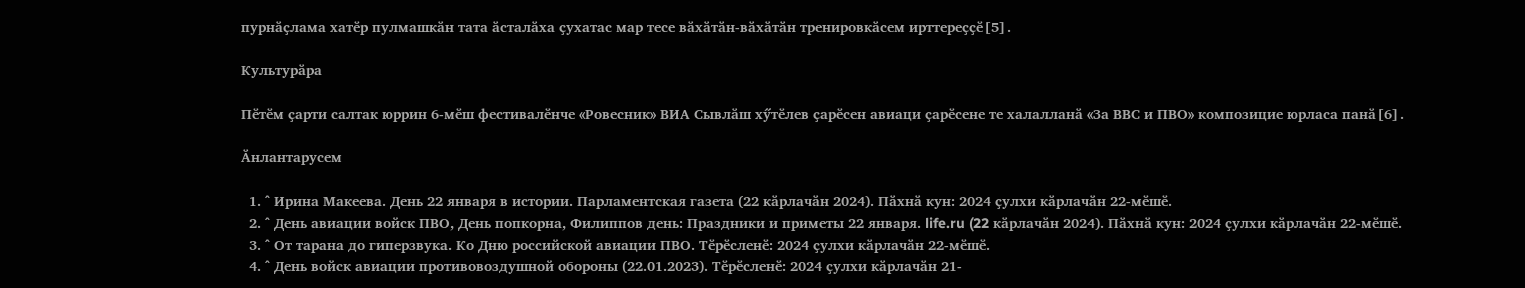пурнӑҫлама хатӗр пулмашкӑн тата ӑсталӑха ҫухатас мар тесе вӑхӑтӑн-вӑхӑтӑн тренировкӑсем ирттереҫҫӗ[5].

Культурӑра

Пӗтӗм ҫарти салтак юррин 6-мӗш фестивалӗнче «Ровесник» ВИА Сывлӑш хӳтӗлев ҫарӗсен авиаци ҫарӗсене те халалланӑ «За ВВС и ПВО» композицие юрласа панӑ[6].

Ӑнлантарусем

  1. ^ Ирина Макеева. День 22 января в истории. Парламентская газета (22 кӑрлачӑн 2024). Пӑхнӑ кун: 2024 ҫулхи кӑрлачӑн 22-мӗшӗ.
  2. ^ День авиации войск ПВО, День попкорна, Филиппов день: Праздники и приметы 22 января. life.ru (22 кӑрлачӑн 2024). Пӑхнӑ кун: 2024 ҫулхи кӑрлачӑн 22-мӗшӗ.
  3. ^ От тарана до гиперзвука. Ко Дню российской авиации ПВО. Тӗрӗсленӗ: 2024 ҫулхи кӑрлачӑн 22-мӗшӗ.
  4. ^ День войск авиации противовоздушной обороны (22.01.2023). Тӗрӗсленӗ: 2024 ҫулхи кӑрлачӑн 21-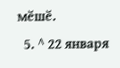мӗшӗ.
  5. ^ 22 января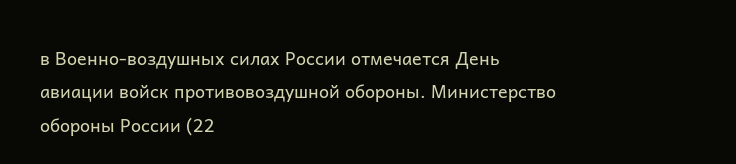в Военно-воздушных силах России отмечается День авиации войск противовоздушной обороны. Министерство обороны России (22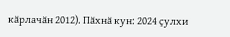кӑрлачӑн 2012). Пӑхнӑ кун: 2024 ҫулхи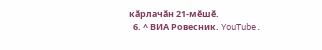кӑрлачӑн 21-мӗшӗ.
  6. ^ ВИА Ровесник. YouTube.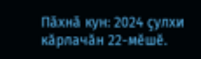Пӑхнӑ кун: 2024 ҫулхи кӑрлачӑн 22-мӗшӗ.